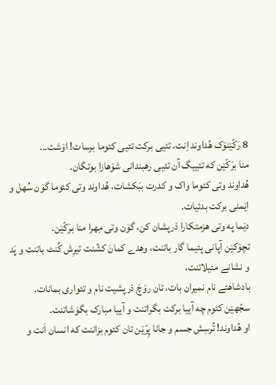8 رَکّێنۆک هُداوند اِنت، تئیی برکت تئیی کئوما برسات! اۆشت...
منا برَکّێن که تئییگ آن تئیی رهبندانی شۆهازا بوتگان.
هُداوند وتی کئوما واک و کدرت ببَکشات، هُداوند وتی کئوما گۆن سُهل و اێمنی برکت بدئیات.
دێما په وتی هزمتکارا دْرپشان کن، گۆن وتی مِهرا منا برَکّێن.
تچۆکێن آپانی پئیما گار باتنت، وهدے کمانَ کشّنت تیرِش کُنٹ باتنت و پَد و نشانے مئیلاتنت،
بادشاهئے نام نمیران بات، تان رۆچَ دْرپشیت نام و تئواری بمانات. سجّهێن کئوم چه آییا برکت بگراتنت و آییا مبارک بگوَشاتنت.
او هُداوند! تُرسِش جسم و جانا پِرّێن تان کئوم بزاننت که انسان اَنت و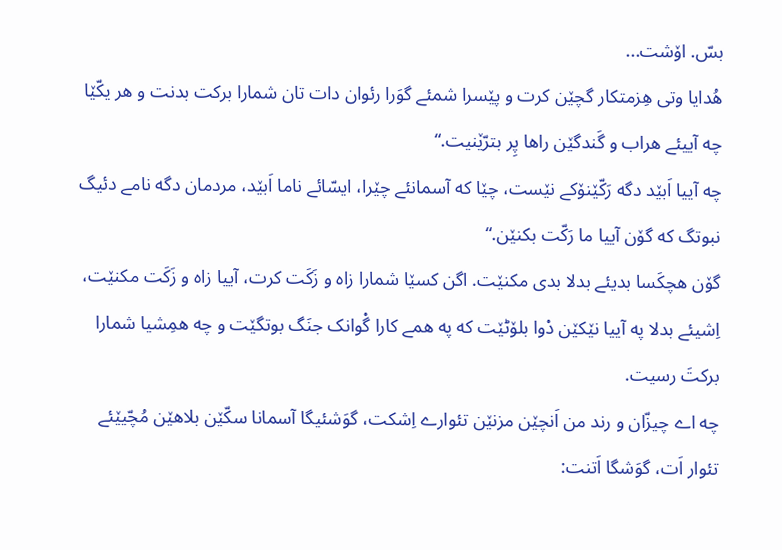بسّ. اۆشت...
هُدایا وتی هِزمتکار گچێن کرت و پێسرا شمئے گوَرا رئوان دات تان شمارا برکت بدنت و هر یکّێا چه آییئے هراب و گَندگێن راها پِر بترّێنیت.“
چه آییا اَبێد دگه رَکّێنۆکے نێست، چێا که آسمانئے چێرا، ایسّائے ناما اَبێد، مردمان دگه نامے دئیگ نبوتگ که گۆن آییا ما رَکّت بکنێن.“
گۆن هچکَسا بدیئے بدلا بدی مکنێت. اگن کسێا شمارا زاه و زَکَت کرت، آییا زاه و زَکَت مکنێت، اِشیئے بدلا په آییا نێکێن دْوا بلۆٹێت که په همے کارا گْوانک جنَگ بوتگێت و چه همِشیا شمارا برکتَ رسیت.
چه اے چیزّان و رند من اَنچێن مزنێن تئوارے اِشکت، گوَشئیگا آسمانا سکّێن بلاهێن مُچّیێئے تئوار اَت، گوَشگا اَتنت: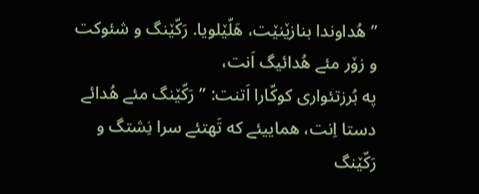”هُداوندا بنازێنێت، هَلّێلویا. رَکّێنگ و شئوکت و زۆر مئے هُدائیگ اَنت،
په بُرزتئواری کوکّارا اَتنت: ”رَکّێنگ مئے هُدائے دستا اِنت، هماییئے که تَهتئے سرا نِشتگ و رَکّێنگ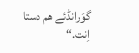گوَرانڈئے هم دستا اِنت.“